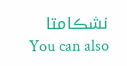نشڪامتا
You can also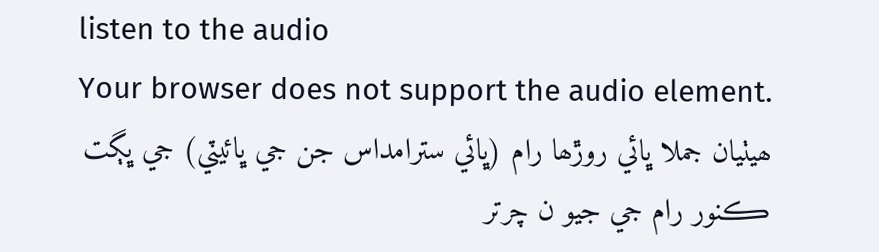listen to the audio
Your browser does not support the audio element.
ھيٺيان جملا ڀائي روڙھا رام (ڀائي سترامداس جن جي ڀائيٽي) جي ڀڳت ڪنور رام جي جيو ن چرتر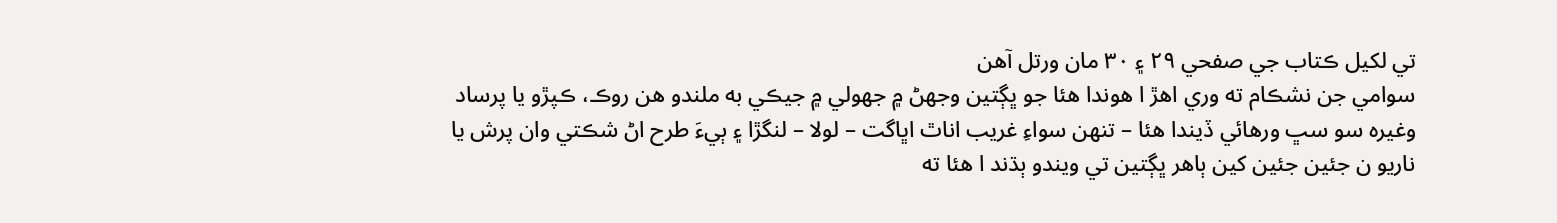تي لکيل ڪتاب جي صفحي ٢٩ ۽ ٣٠ مان ورتل آھن
سوامي جن نشڪام ته وري اھڙ ا ھوندا ھئا جو ڀڳتين وجھڻ ۾ جھولي ۾ جيڪي به ملندو ھن روڪ، ڪپڙو يا پرساد وغيرہ سو سڀ ورھائي ڏيندا ھئا – تنھن سواءِ غريب اناٿ اڀاگت – لولا – لنگڙا ۽ ٻيءَ طرح اڻ شڪتي وان پرش يا ناريو ن جئين جئين کين ٻاھر ڀڳتين تي ويندو ٻڌند ا ھئا ته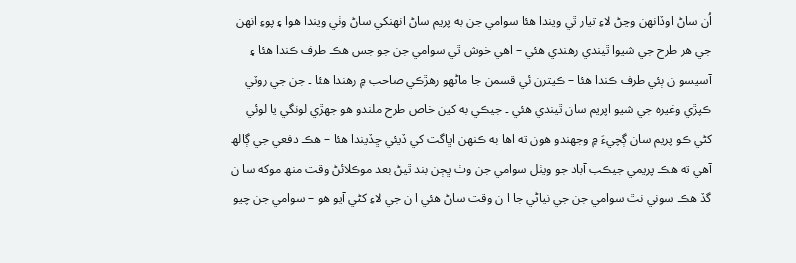اُن ساڻ اوڏانھن وڃڻ لاءِ تيار ٿي ويندا ھئا سوامي جن به پريم ساڻ انھنکي ساڻ وٺي ويندا ھوا ۽ پوءِ انھن جي ھر طرح جي شيوا ٿيندي رھندي ھئي – اھي خوش ٿي سوامي جن جو جس ھڪ طرف ڪندا ھئا ۽ آسيسو ن ٻئي طرف ڪندا ھئا – ڪيترن ئي قسمن جا ماڻھو رھڙڪي صاحب ۾ رھندا ھئا ۔ جن جي روٽي ڪپڙي وغيرہ جي شيو اپريم سان ٿيندي ھئي ۔ جيڪي به کين خاص طرح ملندو ھو جھڙي لونگي يا لوئي کڻي ڪو پريم سان ڳچيءَ ۾ وجھندو ھون ته اھا به ڪنھن اڀاگت کي ڏيئي ڇڏيندا ھئا – ھڪ دفعي جي ڳالھ آھي ته ھڪ پريمي جيڪب آباد جو ويٺل سوامي جن وٺ ڀڄن بند ٿيڻ بعد موڪلائڻ وقت منھ موکه سا ن گڏ ھڪ سوني نٿ سوامي جن جي نياڻي جا ا ن وقت ساڻ ھئي ا ن جي لاءِ کڻي آيو ھو – سوامي جن چيو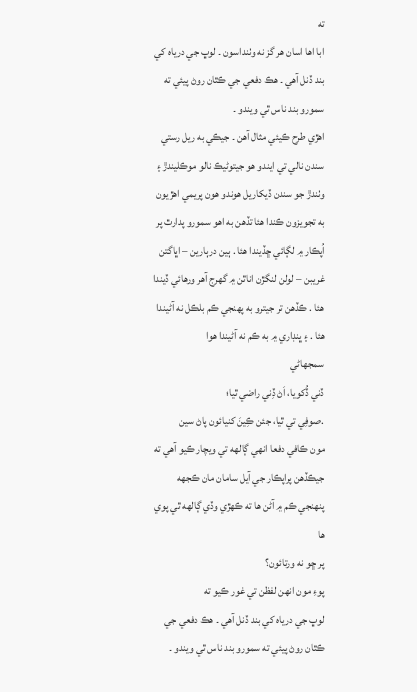ته
ابا اھا اسان ھر گز نه وٺنداسون ۔ لوڀ جي درياہ کي بند ڏنل آھي ۔ ھڪ دفعي جي ڪٿان روڻ پيئي ته سمورو بند ناس ٿي ويندو ۔
اھڙي طرح ڪيئي مثال آھن ۔ جيڪي به ريل رستي سندن نالي تي ايندو ھو جيتوڻيڪ نالو موڪليندڙ ۽ وٺندڙ جو سندن ڏيکاريل ھوندو ھون پريمي اھڙيون به تجويزون ڪندا ھئا تڏھن به اھو سمورو پدارٿ پر اُپڪار ۾ لڳائي ڇڏيندا ھئا . ٻين درٻارين – اڀاگتن غريبن – لولن لنگڙن اناٿن ۾ گھرج آھر ورھائي ڏيندا ھئا . ڪڏھن تر جيترو به پھنجي ڪم بلڪل نه آڻيندا ھئا . ۽ ڀنڊاري ۾ به ڪم نه آڻيندا ھوا
سمجهاڻي
ڏني ڏُکويا، اَڻ ڏِني راضي ٿيا؛
.صوفِي تي ٿيا، جئن ڪِينَ کنيائون پاڻ سين
مون ڪافي دفعا انهي ڳالهه تي ويچار ڪيو آهي ته جيڪڏهن پراپڪار جي آيل سامان مان ڪجهه پنهنجي ڪم ۾ آڻن ها ته ڪهڙي وڏي ڳالهه ٿي پوي ها
پر ڇو نه ورتائون؟
پوءِ مون انهن لفظن تي غور ڪيو ته
لوڀ جي درياہ کي بند ڏنل آھي ۔ ھڪ دفعي جي ڪٿان روڻ پيئي ته سمورو بند ناس ٿي ويندو ۔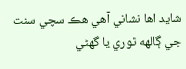شايد اها نشاني آهي هڪ سچي سنت جي ڳالهه ٿوري يا گهڻي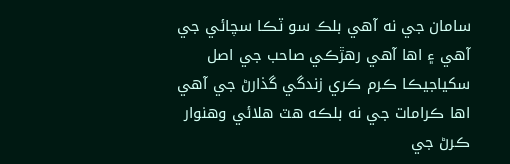سامان جي نه آهي بلڪ سو ٽڪا سچائي جي آهي ۽ اها آهي رهڙڪي صاحب جي اصل سکياجيڪا ڪرم ڪري زندگي گذارڻ جي آهي اها ڪرامات جي نه بلڪه هٽ هلائي وهنوار ڪرڻ جي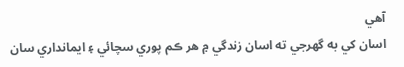آهي
اسان کي به گهرجي ته اسان زندگي ۾ هر ڪم پوري سچائي ۽ ايمانداري سان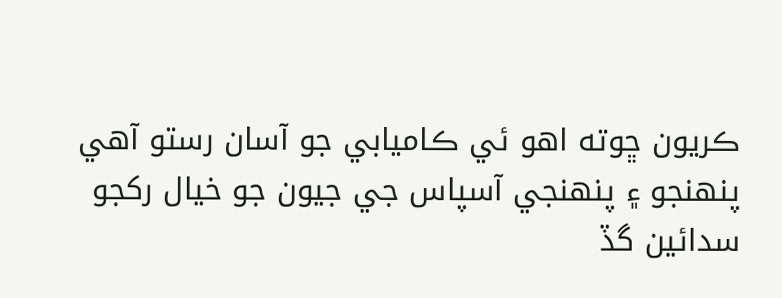ڪريون ڇوته اهو ئي ڪاميابي جو آسان رستو آهي
پنهنجو ۽ پنهنجي آسپاس جي جيون جو خيال رکجو
سدائين گڏ